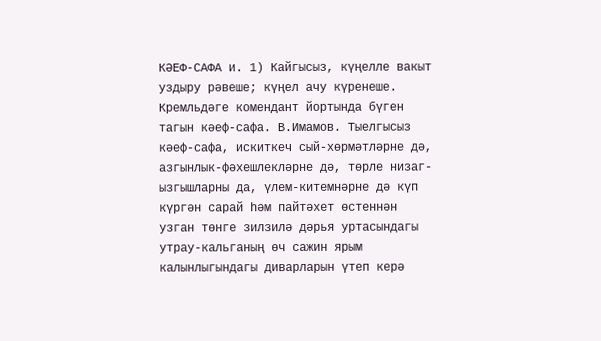КӘЕФ-САФА и. 1) Кайгысыз, күңелле вакыт уздыру рәвеше; күңел ачу күренеше. Кремльдәге комендант йортында бүген тагын кәеф-сафа. В.Имамов. Тыелгысыз кәеф-сафа, искиткеч сый-хөрмәтләрне дә, азгынлык-фәхешлекләрне дә, төрле низаг-ызгышларны да, үлем-китемнәрне дә күп күргән сарай һәм пайтәхет өстеннән узган төнге зилзилә дәрья уртасындагы утрау-кальганың өч сажин ярым калынлыгындагы диварларын үтеп керә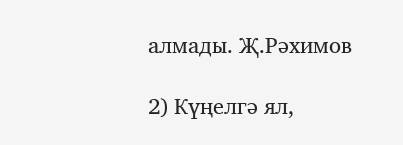алмады. Җ.Рәхимов

2) Күңелгә ял,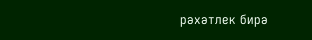рәхәтлек бирә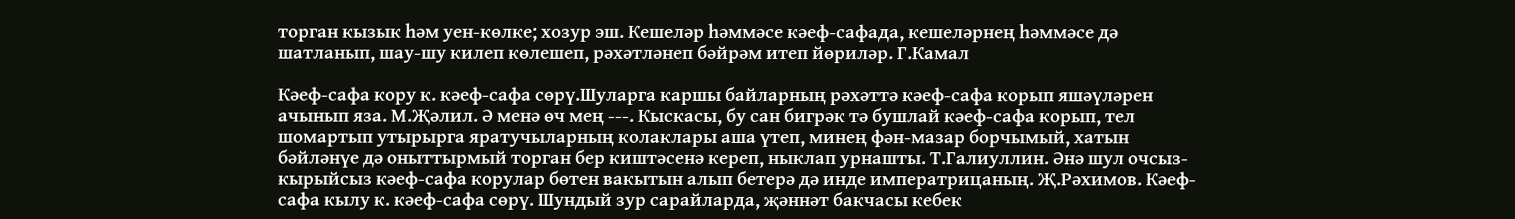торган кызык һәм уен-көлке; хозур эш. Кешеләр һәммәсе кәеф-сафада, кешеләрнең һәммәсе дә шатланып, шау-шу килеп көлешеп, рәхәтләнеп бәйрәм итеп йөриләр. Г.Камал

Кәеф-сафа кору к. кәеф-сафа сөрү.Шуларга каршы байларның рәхәттә кәеф-сафа корып яшәүләрен ачынып яза. М.Җәлил. Ә менә өч мең ---. Кыскасы, бу сан бигрәк тә бушлай кәеф-сафа корып, тел шомартып утырырга яратучыларның колаклары аша үтеп, минең фән-мазар борчымый, хатын бәйләнүе дә оныттырмый торган бер киштәсенә кереп, ныклап урнашты. Т.Галиуллин. Әнә шул очсыз-кырыйсыз кәеф-сафа корулар бөтен вакытын алып бетерә дә инде императрицаның. Җ.Рәхимов. Кәеф-сафа кылу к. кәеф-сафа сөрү. Шундый зур сарайларда, җәннәт бакчасы кебек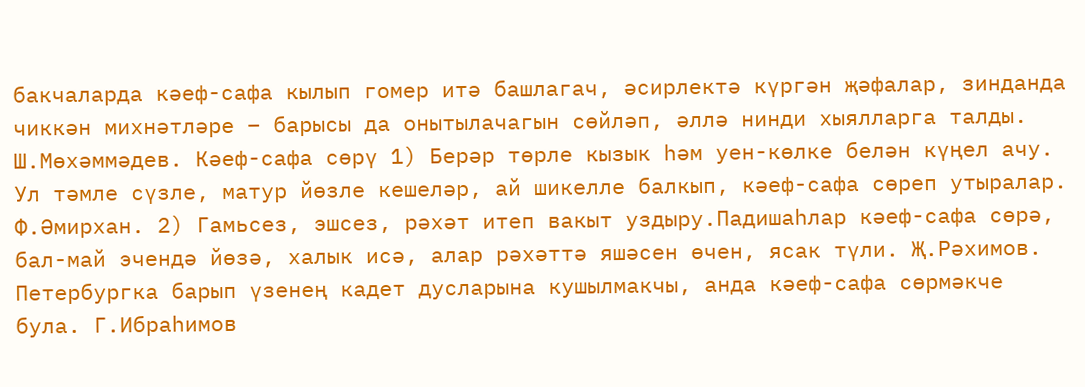бакчаларда кәеф-сафа кылып гомер итә башлагач, әсирлектә күргән җәфалар, зинданда чиккән михнәтләре – барысы да онытылачагын сөйләп, әллә нинди хыялларга талды. Ш.Мөхәммәдев. Кәеф-сафа сөрү 1) Берәр төрле кызык һәм уен-көлке белән күңел ачу. Ул тәмле сүзле, матур йөзле кешеләр, ай шикелле балкып, кәеф-сафа сөреп утыралар. Ф.Әмирхан. 2) Гамьсез, эшсез, рәхәт итеп вакыт уздыру.Падишаһлар кәеф-сафа сөрә, бал-май эчендә йөзә, халык исә, алар рәхәттә яшәсен өчен, ясак түли. Җ.Рәхимов. Петербургка барып үзенең кадет дусларына кушылмакчы, анда кәеф-сафа сөрмәкче була. Г.Ибраһимов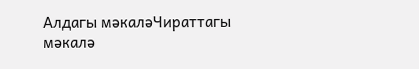Алдагы мәкаләЧираттагы мәкалә